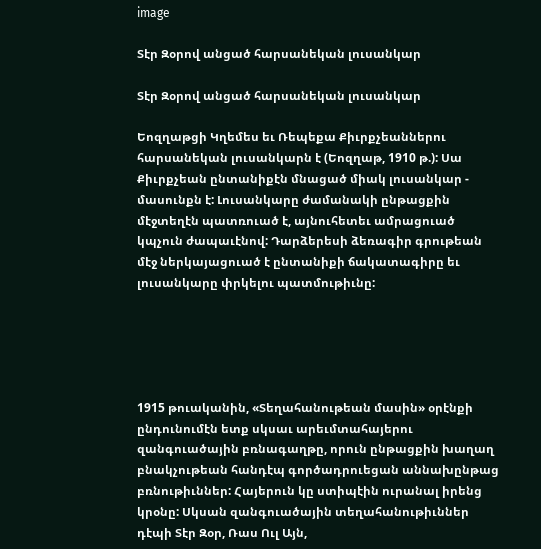image

Տէր Զօրով անցած հարսանեկան լուսանկար

Տէր Զօրով անցած հարսանեկան լուսանկար

Եոզղաթցի Կղեմես եւ Ռեպեքա Քիւրքչեաններու հարսանեկան լուսանկարն է (Եոզղաթ, 1910 թ.): Սա Քիւրքչեան ընտանիքէն մնացած միակ լուսանկար - մասունքն է: Լուսանկարը ժամանակի ընթացքին մէջտեղէն պատռուած է, այնուհետեւ ամրացուած կպչուն ժապաւէնով: Դարձերեսի ձեռագիր գրութեան մէջ ներկայացուած է ընտանիքի ճակատագիրը եւ լուսանկարը փրկելու պատմութիւնը:





1915 թուականին, «Տեղահանութեան մասին» օրէնքի ընդունումէն ետք սկսաւ արեւմտահայերու զանգուածային բռնագաղթը, որուն ընթացքին խաղաղ բնակչութեան հանդէպ գործադրուեցան աննախընթաց բռնութիւններ: Հայերուն կը ստիպէին ուրանալ իրենց կրօնը: Սկսան զանգուածային տեղահանութիւններ դէպի Տէր Զօր, Ռաս Ուլ Այն,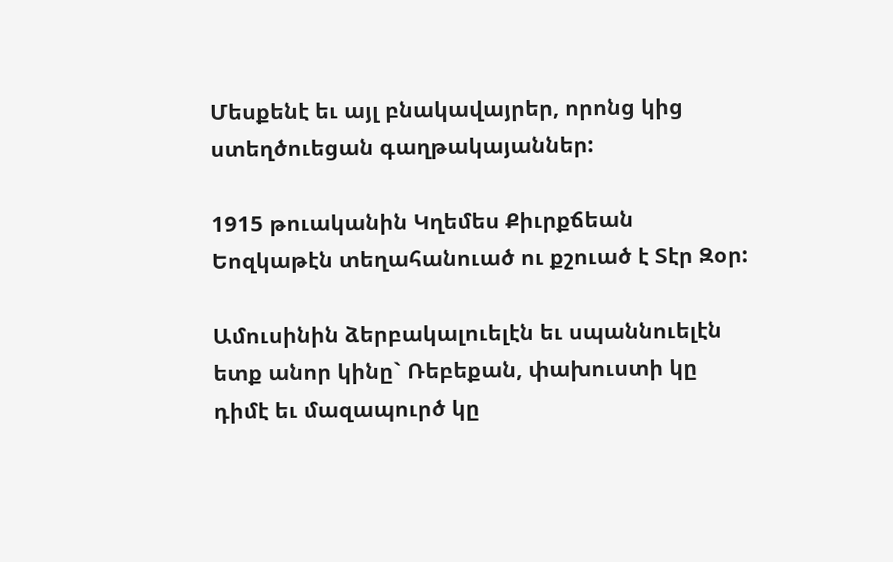Մեսքենէ եւ այլ բնակավայրեր, որոնց կից ստեղծուեցան գաղթակայաններ:

1915 թուականին Կղեմես Քիւրքճեան Եոզկաթէն տեղահանուած ու քշուած է Տէր Զօր:

Ամուսինին ձերբակալուելէն եւ սպաննուելէն ետք անոր կինը` Ռեբեքան, փախուստի կը դիմէ եւ մազապուրծ կը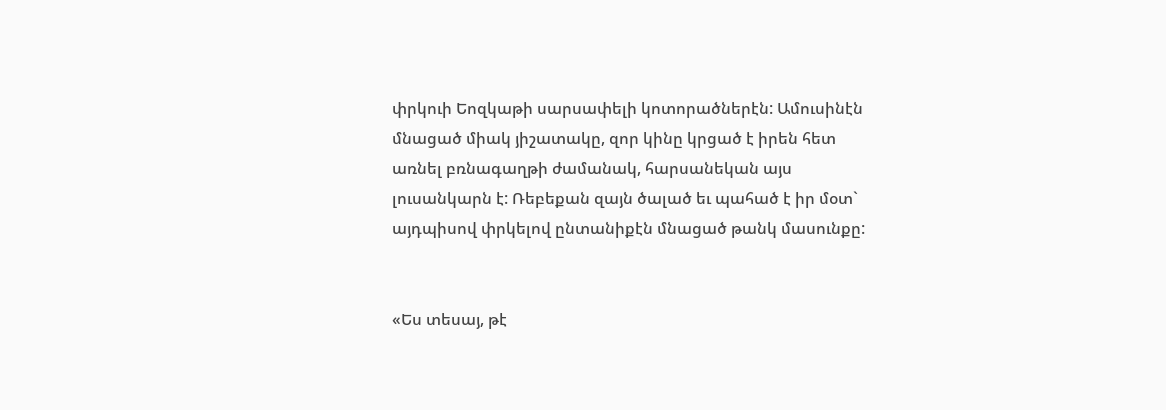փրկուի Եոզկաթի սարսափելի կոտորածներէն: Ամուսինէն մնացած միակ յիշատակը, զոր կինը կրցած է իրեն հետ առնել բռնագաղթի ժամանակ, հարսանեկան այս լուսանկարն է: Ռեբեքան զայն ծալած եւ պահած է իր մօտ` այդպիսով փրկելով ընտանիքէն մնացած թանկ մասունքը:


«Ես տեսայ, թէ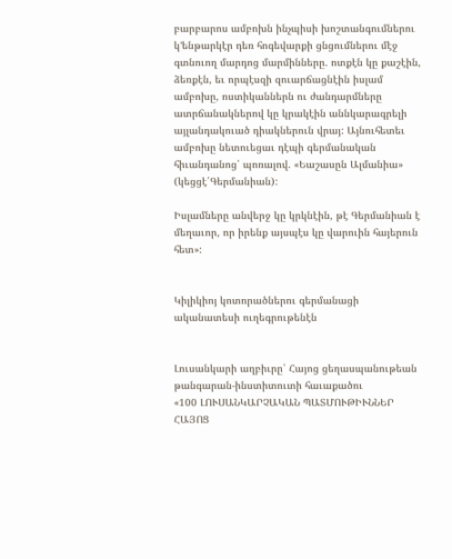բարբարոս ամբոխն ինչպիսի խոշտանգումներու կ'ենթարկէր դեռ հոգեվարքի ցնցումներու մէջ գտնուող մարդոց մարմինները. ոտքէն կը քաշէին, ձեռքէն, եւ որպէսզի զուարճացնէին իսլամ ամբոխը, ոստիկաններն ու ժանդարմները ատրճանակներով կը կրակէին աննկարագրելի այլանդակուած դիակներուն վրայ: Այնուհետեւ ամբոխը նետուեցաւ դէպի գերմանական հիւանդանոց՝ պոռալով. «Եաշասըն Ալմանիա» (կեցցէ՛Գերմանիան):

Իսլամները անվերջ կը կրկնէին, թէ Գերմանիան է մեղաւոր, որ իրենք այսպէս կը վարուին հայերուն հետ»:


Կիլիկիոյ կոտորածներու գերմանացի ականատեսի ուղեգրութենէն


Լուսանկարի աղբիւրը՝ Հայոց ցեղասպանութեան թանգարան-ինստիտուտի հաւաքածու
«100 ԼՈՒՍԱՆԿԱՐՉԱԿԱՆ ՊԱՏՄՈՒԹԻՒՆՆԵՐ ՀԱՅՈՑ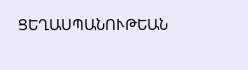ՑԵՂԱՍՊԱՆՈՒԹԵԱՆ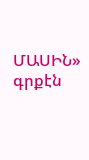ՄԱՍԻՆ» գրքէն